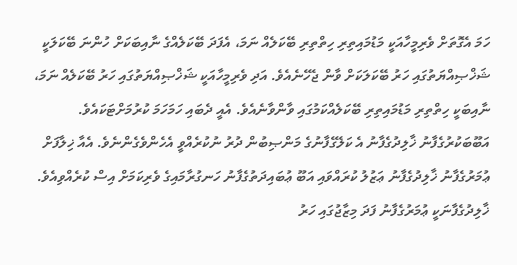ހަމަ އެގޮތަށް ވެރިމީހާއަކީ މަޑުމައިތިރި ހިތްތިރި ބޭކަލެއް ނަމަ، އެފަދަ ބޭކަލެއްގެ ނާއިބަކަށް ހުންނަ ބޭކަލަކީ ޝަޚްޞިއްޔަތުގައި ހަރު ބޭކަލަކަށް ވާން ޖެހޭނެއެވެ. އަދި ވެރިމީހާއަކީ ޝަޚްޞިއްޔަތުގައި ހަރު ބޭކަލެއް ނަމަ، ނާއިބަކީ ހިތްތިރި މަޑުމައިތިރި ބޭކަލެއްކަމުގައި ވާންވާނެއެވެ. އެއީ ދެބައި ހަމަހަމަ ކުރުމަށްޓަކައެވެ.
އަބޫބަކުރުގެފާނު ޚާލިދުގެފާނު އެ ކަލޭގެފާނުގެ މަންޞިބުން ދުރު ނުކުރެއްވީ އެހެންވެގެންނެވެ. އެއާ ޚިލާފަށް ޢުމަރުގެފާނު ޚާލިދުގެފާނު ޢަޒުލު ކުރައްވައި އަބޫ ޢުބައިދަތުގެފާނު ހަނގުރާމައިގެ ވެރިކަމަށް އިސް ކުރެއްވިއެވެ. ޚާލިދުގެފާނަކީ ޢުމަރުގެފާނު ފަދަ މިޒާޖުގައި ހަރު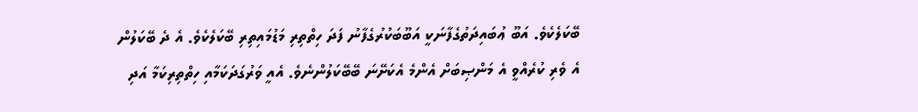ބޭކަލެކެވެ. އަބޫ ޢުބައިދަތުގެފާނަކީ އަބޫބަކުރުގެފާނު ފަދަ ހިތްތިރި މަޑުމައިތިރި ބޭކަލެކެވެ. އެ ދެ ބޭކަލުން އެ ވެރި ކުރެއްވީ އެ މަންޞިބަށް އެންމެ އެކަށޭނަ ބޭބޭކަލުންނެވެ. އެއީ ވަރުގަދަކަމާއި ހިތްތިރިކަމާ އަދި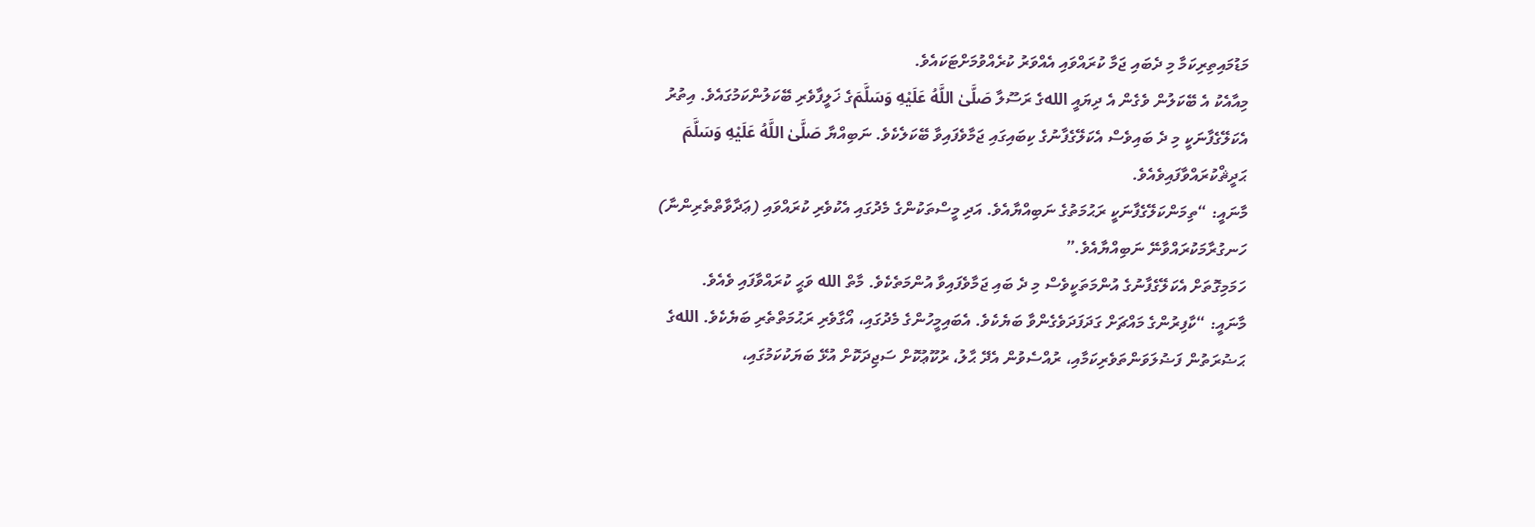މަޑުމައިތިރިކަމާ މި ދެބައި ޖަމާ ކުރައްވައި އެއްވަރު ކުރެއްވުމަށްޓަކައެވެ.
މިއާއެކު އެ ބޭކަލުން ވެގެން އެ ދިޔައީ اللهގެ ރަސޫލާ صَلَّىٰ اللَّهُ عَلَيْهِ وَسَلَّمَގެ ޚަލީފާވެރި ބޭކަލުންކަމުގައެވެ. އިތުރު އެކަލޭގެފާނަކީ މި ދެ ބައިވެސް އެކަލޭގެފާނުގެ ކިބައިގައި ޖަމާވެފައިވާ ބޭކަލެކެވެ. ނަބިއްޔާ صَلَّىٰ اللَّهُ عَلَيْهِ وَسَلَّمَ ޙަދީޘްކުރައްވާފައިވެއެވެ.
މާނައީ: “ތިމަންކަލޭގެފާނަކީ ރަޙުމަތުގެ ނަބިއްޔާއެވެ. އަދި މީސްތަކުންގެ މެދުގައި އެކުވެރި ކުރައްވައި (ޢަދާވާތްތެރިންނާ) ހަނގުރާމަކުރައްވާނޭ ނަބިއްޔާއެވެ.”
ހަމަމިގޮތަށް އެކަލޭގެފާނުގެ އުންމަތަކީވެސް މި ދެ ބައި ޖަމާވެފައިވާ އުންމަތެކެވެ. މާތް الله ވަޙީ ކުރައްވާފައި ވެއެވެ.
މާނައީ: “ކާފިރުންގެ މައްޗަށް ގަދަފަދަވެގެންވާ ބަޔެކެވެ. އެބައިމީހުންގެ މެދުގައި، އޯގާވެރި ރަޙުމަތްތެރި ބަޔެކެވެ. اللهގެ ޙަޟުރަތުން ފަޟުލަވަންތަވެރިކަމާއި، ރުއްސެވުން އެދޭ ޙާލު، ރުކޫޢުކޮށް ސަޖިދަކޮށް އުޅޭ ބަޔަކުކަމުގައި،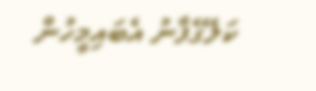ކަލޭގެފާނު އެބައިމީހުން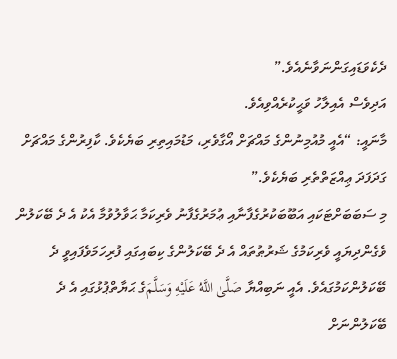ދެކެވަޑައިގަންނަވާނެއެވެ.”
އަދިވެސް އެއިލާހު ވަޙީކުރެއްވިއެވެ.
މާނައީ: “އެއީ މުއުމިނުންގެ މައްޗަށް އޯގާވެރި، މަޑުމައިތިރި ބަޔެކެވެ. ކާފިރުންގެ މައްޗަށް ގަދަފަދަ ޢިއްޒަތްތެރި ބަޔެކެވެ.”
މި ސަބަބަށްޓަކައި އަބޫބަކުރުގެފާނާއި ޢުމަރުގެފާނު ވެރިކަމާ ޙަވާލުވުމާ އެކު އެ ދެ ބޭކަލުން ވެގެންދިޔައީ ވެރިކަމުގެ ޝަރުޠުތައް އެ ދެ ބޭކަލުންގެ ކިބައިގައި ފުރިހަމަވެފައިވީ ދެ ބޭކަލުންކަމުގައެވެ. އެއީ ނަބިއްޔާ صَلَّىٰ اللَّهُ عَلَيْهِ وَسَلَّمَގެ ޙަޔާތްޕުޅުގައި އެ ދެ ބޭކަލުންނަށް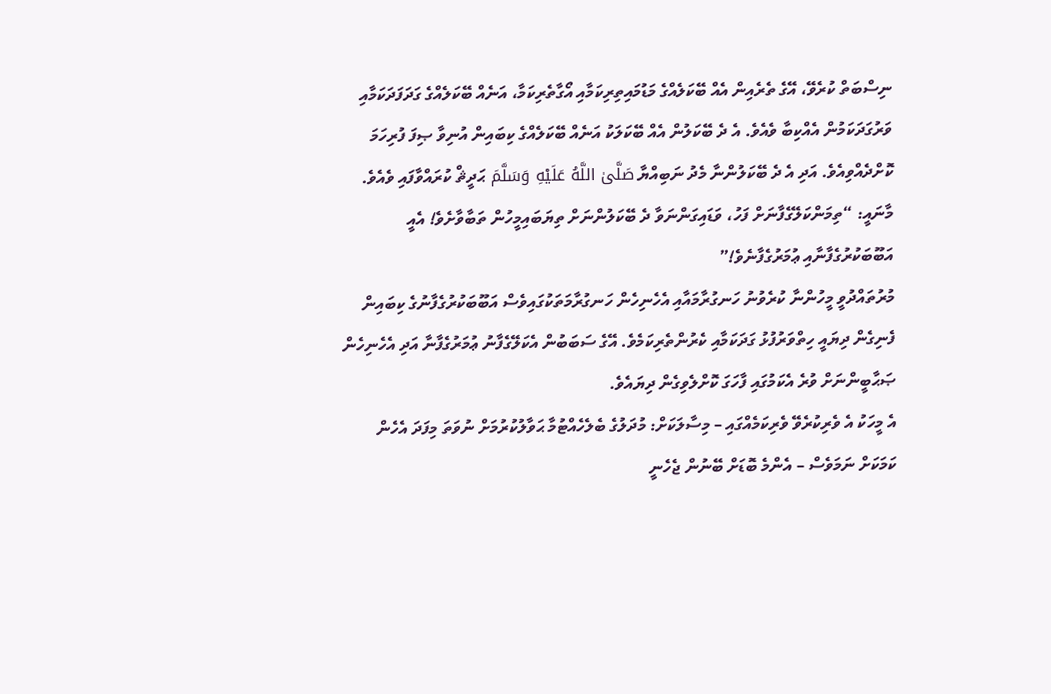ނިސްބަތް ކުރެވޭ، އޭގެ ތެރެއިން އެއް ބޭކަލެއްގެ މަޑުމައިތިރިކަމާއި އޯގާތެރިކަމާ، އަނެއް ބޭކަލެއްގެ ގަދަފަދަކަމާއި ވަރުގަދަކަމުން އެއްކިބާ ވެއެވެ. އެ ދެ ބޭކަލުން އެއް ބޭކަލަކު އަނެއް ބޭކަލެއްގެ ކިބައިން އުނިވާ ޞިފަ ފުރިހަމަ ކޮށްދެއްވިއެވެ. އަދި އެ ދެ ބޭކަލުންނާ މެދު ނަބިއްޔާ صَلَّىٰ اللَّهُ عَلَيْهِ وَسَلَّمَ ޙަދީޘް ކުރައްވާފައި ވެއެވެ.
މާނައީ: “ތިމަންކަލޭގެފާނަށް ފަހު، ވަޑައިގަންނަވާ ދެ ބޭކަލުންނަށް ތިޔަބައިމީހުން ތަބާވާށެވެ! އެއީ އަބޫބަކުރުގެފާނާއި ޢުމަރުގެފާނެވެ!”
މުރުތައްދުވީ މީހުންނާ ކުރެވުނު ހަނގުރާމައާއި އެހެނިހެން ހަނގުރާމަތަކުގައިވެސް އަބޫބަކުރުގެފާނުގެ ކިބައިން ފެނިގެން ދިޔައީ ހިތްވަރުފުޅު ގަދަކަމާއި ކެރުންތެރިކަމެވެ. އޭގެ ސަބަބުން އެކަލޭގެފާނު ޢުމަރުގެފާނާ އަދި އެހެނިހެން ޞަޙާބީންނަށް ވުރެ އެކަމުގައި ފާހަގަ ކޮށްލެވިގެން ދިޔައެވެ.
އެ މީހަކު އެ ވެރިކުރެވޭ ވެރިކަމެއްގައި – މިސާލަކަށް: މުދަލުގެ ބެލެހެއްޓުމާ ޙަވާލުކުރުމަށް ނުވަތަ މިފަދަ އެހެން ކަމަކަށް ނަމަވެސް – އެންމެ ބޮޑަށް ބޭނުން ޖެހެނީ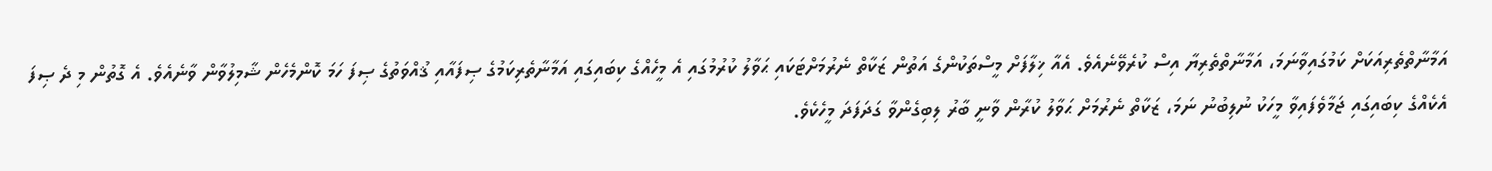އަމާނާތްތެރިއަކަށް ކަމުގައިވާނަމަ، އަމާނާތްތެރިޔާ އިސް ކުރެވޭނެއެވެ. އެއާ ޚިލާފަށް މީސްތަކުންގެ އަތުން ޒަކާތް ނެރުމަށްޓަކައި ޙަވާލު ކުރުމުގައި އެ މީހެއްގެ ކިބައިގައި އަމާނާތެރިކަމުގެ ޞިފައާއި ޤުއްވަތުގެ ޞިފަ ހަމަ ކޮންމެހެން ޝާމިލުވާން ވާނެއެވެ. އެ ގޮތުން މި ދެ ޞިފަ އެކެއްގެ ކިބައިގައި ޖަމާވެފައިވާ މީހަކު ނުލިބުނު ނަމަ، ޒަކާތް ނެރުމަށް ޙަވާލު ކުރާން ވާނީ ބާރު ލިބިގެންވާ ގަދަފަދަ މީހެކެވެ.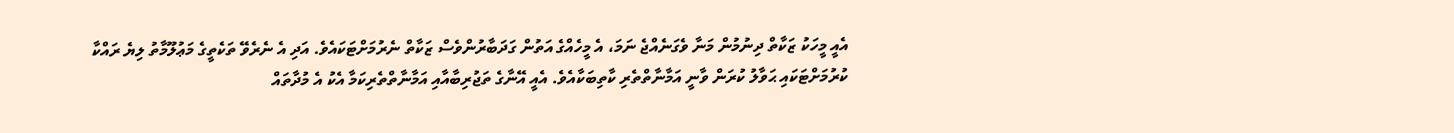އެއީ މީހަކު ޒަކާތް ދިނުމުން މަނާ ވެގަނެއްޖެ ނަމަ، އެ މީހެއްގެ އަތުން ގަދަބާރުންވެސް ޒަކާތް ނެރުމަށްޓަކައެވެ. އަދި އެ ނެރެވޭ ތަކެތީގެ މަޢުލޫމާތު ލިޔެ ރައްކާ ކުރުމަށްޓަކައި ޙަވާލު ކުރަން ވާނީ އަމާނާތްތެރި ކާތިބަކާއެވެ. އެއީ އޭނާގެ ތަޖުރިބާއާއި އަމާނާތްތެރިކަމާ އެކު އެ މުދާތައް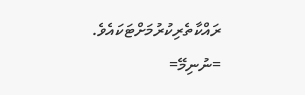ރައްކާތެރިކުރުމަށްޓަކައެވެ.
=ނުނިމޭ=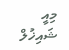މިއީ ޝައިޚުލް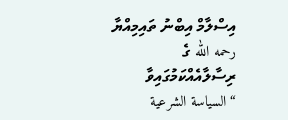އިސްލާމް އިބްނު ތައިމިއްޔާ رحمه الله ގެ ރިސާލާއެއްކަމުގައިވާ “السياسة الشرعية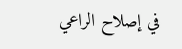في إصلاح الراعي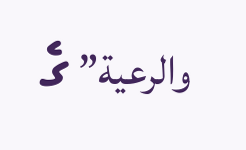والرعية” ގެ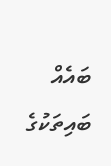ބައެއް ބައިތަކުގެ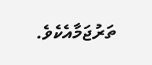ތަރުޖަމާއެކެވެ.